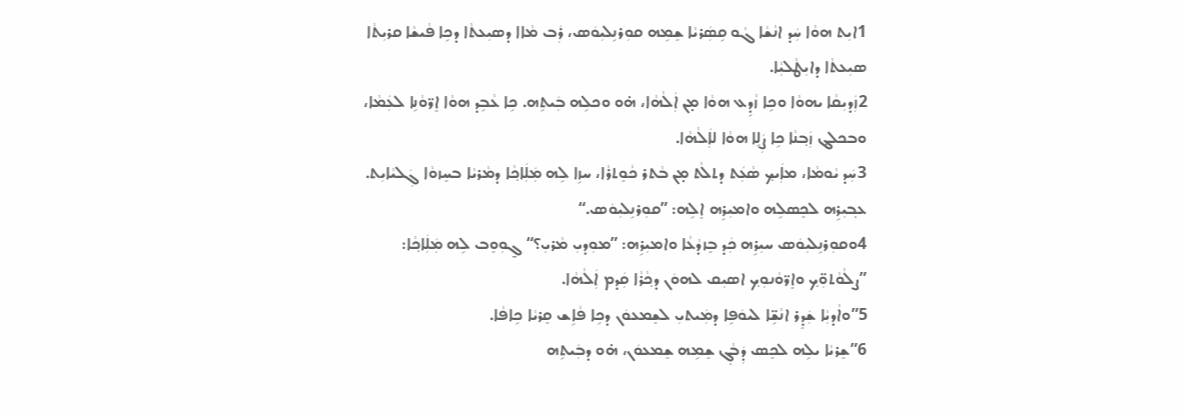1ܐܝܼܬ ܗܘܵܐ ܚܲܕ ܐܢܵܫܵܐ ܓܵܘ ܩܹܣܲܪܝܵܐ ܫܸܡܹܗ ܩܘܼܪܢܹܠܝܼܘܿܣ، ܪܲܒ ܡܵܐܐ ܕܣܝܼܥܬܵܐ ܕܟܹܐ ܦܵܝܫܵܐ ܩܪܝܼܬܵܐ ܣܝܼܥܬܵܐ ܕܐܝܼܛܵܠܝܼܵܐ.
2ܙܲܕܝܼܩܵܐ ܝܗܘܵܐ ܘܟܹܐ ܙܵܕܹܥ ܗܘܵܐ ܡ̣ܢ ܐܲܠܵܗܵܐ، ܗ̇ܘ ܘܟܠܹܗ ܒܲܝܬܹܗ. ܟܹܐ ܥܵܒܹܕ ܗܘܵܐ ܐܸܪ̈ܘܵܢܹܐ ܠܥܲܡܵܐ، ܘܒܟܠܔ ܙܲܒ݂ܢܵܐ ܟܹܐ ܨܲܠܹܐ ܗܘܵܐ ܠܐܲܠܵܗܵܐ.
3ܚܲܕ ܝܵܘܡܵܐ، ܡܐܲܝܟ݂ ܣܵܥܲܬ ܕܬܠܵܬ ܡ̣ܢ ܒܵܬܪ ܟܵܘܸܬܪܵܐ، ܚܙܹܐ ܠܹܗ ܡܲܠܲܐܟ݂ܵܐ ܕܡܵܪܝܵܐ ܒܚܸܙܘܵܐ ܓܲܠܝܵܐܝܼܬ. ܥܒ݂ܝܼܪܹܗ ܠܟܸܣܠܹܗ ܘܐܡܝܼܪܹܗ ܐܸܠܹܗ: ”ܩܘܼܪܢܹܠܝܼܘܿܣ.“
4ܘܩܘܼܪܢܹܠܝܼܘܿܣ ܚܝܼܪܹܗ ܟܲܕ ܒܸܙܕܵܥܵܐ ܘܐܡܝܼܪܹܗ: ”ܡܘܼܕܝܼ ܡܵܪܝܼ؟“ ܓ̰ܘܼܘܸܒ ܠܹܗ ܡܲܠܲܐܟ݂ܵܐ: ”ܨܠܵܘܵܬܘܼ̈ܟ݂ ܘܐܸܪ̈ܘܵܢܘܼܟ݂ ܐܣܝܼܩ ܠܗܘܿܢ ܕܟ݂ܵܪܵܐ ܩܲܕܡ ܐܲܠܵܗܵܐ.
5”ܘܐܵܕܝܼܵܐ ܫܲܕܸܪ ܐܢܵܫܹ̈ܐ ܠܝܘܿܦܹܐ ܕܡܲܝܬܝܼ ܠܫܸܡܥܘܿܢ ܕܟܹܐ ܦܵܐܹܫ ܩܸܪܝܵܐ ܟܹܐܦܵܐ.
6”ܫܸܪܝܵܐ ܝܠܹܗ ܠܟܸܣ ܕܲܒܵܓ݂ ܫܸܡܹܗ ܫܸܡܥܘܿܢ، ܗ̇ܘ ܕܒܲܝܬܹܗ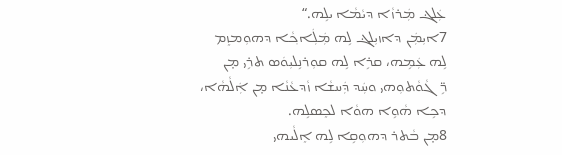ܥܲܠܔ ܡܲܪܙܵܐ ܕܝܵܡܵܐ ܝܠܹܗ.“
7ܐܝܼܡܲܢ ܕܐܙܝܼܠܔ ܠܹܗ ܡܲܠܲܐܟ݂ܵܐ ܕܗܘܼܡܙܸܡ ܠܹܗ ܥܲܡܹܗ، ܩܪܹܐ ܠܹܗ ܩܘܼܪܢܹܠܝܼܘܿܣ ܬܪܹܝ ܡ̣ܢ ܪܹ̈ܓܵܘܵܬܘܼܗܝ ܘܚܲܕ ܕܲܚܫܵܐ ܙܵܕܥܵܢܵܐ ܡ̣ܢ ܐܲܠܵܗܵܐ، ܕܟܹܐ ܗܵܘܹܐ ܗܘܵܐ ܠܟܸܣܠܹܗ.
8ܡ̣ܢ ܒܵܬܪ ܕܗܘܼܩܹܐ ܠܹܗ ܐܸܠܵܝܗܝ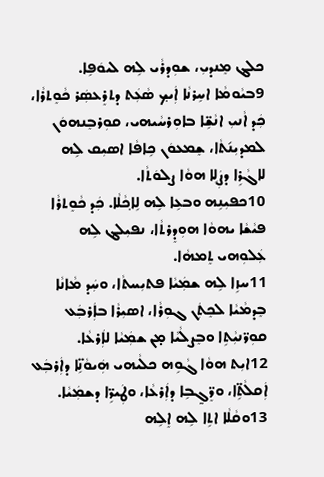ܟܠܔ ܡܸܢܕܝܼ، ܫܘܼܕܪܵܝ ܠܹܗ ܠܝܘܿܦܹܐ.
9ܒܝܵܘܡܵܐ ܐܚܹܪܢܵܐ ܐܲܝܟ݂ ܣܵܥܲܬ ܕܬܪܸܥܣܲܪ ܟܵܘܸܬܪܵܐ، ܟܲܕ ܐܵܢܝܼ ܐܢܵܫܹ̈ܐ ܒܐܘܼܪܚܵܝܗܝ، ܩܘܼܪܒܸܢܗܘܿܢ ܠܡܕܝܼܢ݇ܬܵܐ، ܫܸܡܥܘܿܢ ܟܹܐܦܵܐ ܐܣܝܼܩ ܠܹܗ ܠܐܓܵܪܹܐ ܕܨܲܠܹܐ ܗܘܵܐ ܨܠܘܿܬܵܐ.
10ܟܦܝܼܢܹܗ ܘܒܥܹܐ ܠܹܗ ܠܹܐܟ݂ܵܠܵܐ. ܟܲܕ ܟܵܘܸܬܪܵܐ ܦܝܵܫܵܐ ܝܗܘܵܐ ܗܘܼܕܸܪܬܵܐ، ܢܦܝܼܠܔ ܠܹܗ ܥܲܠܘܼܗܝ ܬܸܡܗܵܐ.
11ܚܙܹܐ ܠܹܗ ܫܡܲܝܵܐ ܦܬܝܼܚܬܵܐ، ܘܚܲܕ ܡܵܐܢܵܐ ܒܸܕܡܵܝܵܐ ܠܟܸܬܲܢ ܓܘܼܪܵܐ، ܐܣܝܼܪܵܐ ܒܐܲܪܒܲܥ ܩܘܼܪ̈ܢܝܼܵܬܹܐ ܘܒܸܨܠܵܝܵܐ ܡ̣ܢ ܫܡܲܝܵܐ ܠܐܲܪܥܵܐ.
12ܐܝܼܬ ܗܘܵܐ ܓܵܘܹܗ ܟܠܵܝܗܝ ܗܲܝܘܵܢܹ̈ܐ ܕܐܲܪܒܲܥ ܐܲܩܠܵܬܹ̈ܐ، ܘܪܸ̈ܓ̰ܒܹܐ ܕܐܲܪܥܵܐ، ܘܛܲܝܪܹ̈ܐ ܕܫܡܲܝܵܐ.
13ܘܩܵܠܵܐ ܐܬܹܐ ܠܹܗ ܐܸܠܹܗ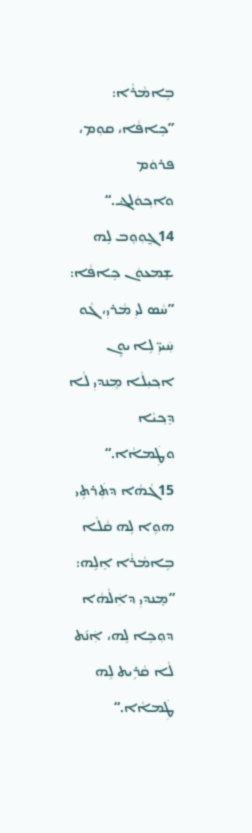ܒܹܐܡܵܪܵܐ: ”ܟܹܐܦܵܐ، ܩܘܼܡ، ܦܪܘܿܡ ܘܐܟ݂ܘܿܠܔ.“
14ܓ̰ܘܼܘܸܒ ܠܹܗ ܫܸܡܥܘܿܢ ܟܹܐܦܵܐ: ”ܚܵܣ ܠܝܼ ܡܵܪܝܼ، ܓܵܘ ܚܲܝܝܼ̈ ܠܹܐ ܝܘܸܢ ܐܟ݂ܝܼܠܵܐ ܡܸܢܕܝܼ ܠܵܐ ܕܸܟ݂ܝܵܐ ܘܛܲܡܐܵܐ.“
15ܓܵܗܵܐ ܕܬܲܪܬܹܝ ܗܘܹܐ ܠܹܗ ܩܵܠܵܐ ܒܹܐܡܵܪܵܐ ܐܸܠܹܗ: ”ܡܸܢܕܝܼ ܕܐܲܠܵܗܵܐ ܕܘܼܟܹܐ ܠܹܗ، ܐܲܢ݇ܬ ܠܵܐ ܩܵܪܹܝܬ ܠܹܗ ܛܲܡܐܵܐ.“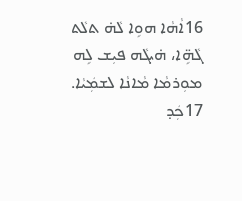16ܐܵܗܵܐ ܗܘܹܐ ܠܵܗ̇ ܬܠܵܬ ܓܵܗܹ̈ܐ، ܗ̇ܝܓܵܗ ܦܝܼܫ ܠܹܗ ܡܘܼܪܡܵܐ ܡܵܐܢܵܐ ܠܫܡܲܝܵܐ.
17ܟܲܕ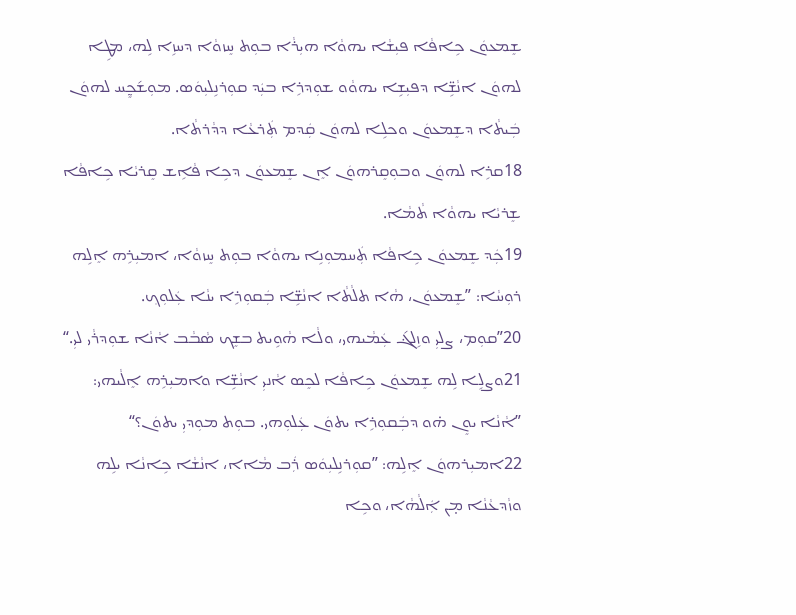ܫܸܡܥܘܿܢ ܟܹܐܦܵܐ ܦܝܼܫܵܐ ܝܗܘܵܐ ܗܝܼܪܵܐ ܒܘܼܬ ܚܸܙܘܵܐ ܕܚܙܹܐ ܠܹܗ، ܡܛܹܐ ܠܗܘܿܢ ܐܢܵܫܹ̈ܐ ܕܦܝܼܫܹܐ ܝܗܘܵܘ ܫܘܼܕܪܹܐ ܒܝܲܕ ܩܘܼܪܢܹܠܝܼܘܿܣ. ܡܘܼܫ݇ܟ̰ܸܚ ܠܗܘܿܢ ܒܲܝܬܵܐ ܕܫܸܡܥܘܿܢ ܘܟܠܹܐ ܠܗܘܿܢ ܩܲܕܡ ܬܲܪܥܵܐ ܕܕܵܪܬܵܐ.
18ܩܪܹܐ ܠܗܘܿܢ ܘܒܘܼܩܸܪܗܘܿܢ ܐܸܢ ܫܸܡܥܘܿܢ ܕܟܹܐ ܦܵܐܹܫ ܩܸܪܝܵܐ ܟܹܐܦܵܐ ܫܸܪܝܵܐ ܝܗܘܵܐ ܬܵܡܵܐ.
19ܟܲܕ ܫܸܡܥܘܿܢ ܟܹܐܦܵܐ ܬܲܚܡܘܼܢܹܐ ܝܗܘܵܐ ܒܘܼܬ ܚܸܙܘܵܐ، ܐܡܝܼܪܹܗ ܐܸܠܹܗ ܪܘܼܚܵܐ: ”ܫܸܡܥܘܿܢ، ܗܵܐ ܬܠܵܬܵܐ ܐܢܵܫܹ̈ܐ ܒܲܩܘܼܪܹܐ ܝܢܵܐ ܥܲܠܘܼܟ݂.
20”ܩܘܼܡ، ܨܠܝܼ ܘܙܹܠܔ݇ ܥܲܡܵܝܗܝ، ܘܠܵܐ ܗܵܘܹܝܬ ܒܫܸܟ ܣܵܒܵܒ ܐܵܢܵܐ ܫܘܼܕܪܵܝ ܠܝܼ.“
21ܘܨܠܹܐ ܠܹܗ ܫܸܡܥܘܿܢ ܟܹܐܦܵܐ ܠܟܸܣ ܐܵܢܝܼ ܐܢܵܫܹ̈ܐ ܘܐܡܝܼܪܹܗ ܐܸܠܵܝܗܝ: ”ܐܵܢܵܐ ܝܘܸܢ ܗ̇ܘ ܕܒܲܩܘܼܪܹܐ ܝܬܘܿܢ ܥܲܠܘܼܗܝ. ܒܘܼܬ ܡܘܼܕܝܼ ܝܬܘܿܢ؟“
22ܐܡܝܼܪܗܘܿܢ ܐܸܠܹܗ: ”ܩܘܼܪܢܹܠܝܼܘܿܣ ܪܲܒ ܡܵܐܐ، ܐܢܵܫܵܐ ܟܹܐܢܵܐ ܝܠܹܗ ܘܙܵܕܥܵܢܵܐ ܡ̣ܢ ܐܲܠܵܗܵܐ، ܘܟܹܐ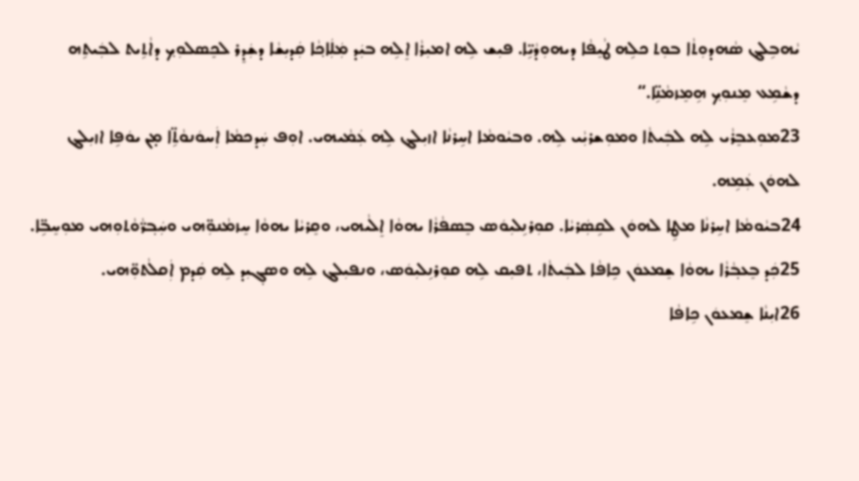ܝܵܗܒܹܠܔ ܣܵܗܕܘܼܬܵܐ ܒܘܼܬ ܟܠܹܗ ܛܵܝܸܦܵܐ ܕܝܗܘܼܕܵܝܹ̈ܐ. ܦܝܼܫ ܠܹܗ ܐܡܝܼܪܵܐ ܐܸܠܹܗ ܒܝܲܕ ܡܲܠܲܐܟ݂ܵܐ ܩܲܕܝܼܫܵܐ ܕܫܲܕܸܪ ܠܟܸܣܠܘܼܟ݂ ܕܐܵܬܹܝܬ ܠܒܲܝܬܹܗ ܕܫܵܡܹܥ ܡܸܢܘܼܟ݂ ܗܹܡܸܙܡܵܢܹ̈ܐ.“
23ܡܘܼܥܒܸܪܵܝ ܠܹܗ ܠܒܲܝܬܵܐ ܘܡܘܼܫܪܝܼܵܝ ܠܹܗ. ܘܒܝܵܘܡܵܐ ܐܚܹܪܢܵܐ ܐܙܝܼܠܔ ܠܹܗ ܥܲܡܵܝܗܝ. ܐܘܼܦ ܚܲܕܟܡܵܐ ܐܲܚܘܿܢܘܵܬܹ̈ܐ ܡ̣ܢ ܝܘܿܦܹܐ ܐܙܝܼܠܔ ܠܗܘܿܢ ܥܲܡܹܗ.
24ܒܝܵܘܡܵܐ ܐܚܹܪܢܵܐ ܡܛܹܐ ܠܗܘܿܢ ܠܩܹܣܲܪܝܵܐ. ܩܘܼܪܢܹܠܝܼܘܿܣ ܒܸܣܦܵܪܵܐ ܝܗܘܵܐ ܐܸܠܵܝܗܝ، ܘܩܸܪܝܵܐ ܝܗܘܵܐ ܚܸܙܡܵܢܘܼ̈ܗܝ ܘܚܲܒ݂ܪ̈ܵܘܵܬܘܼܗܝ ܡܘܼܚܸܒܹ̈ܐ.
25ܟܲܕ ܒܸܥܒ݂ܵܪܵܐ ܝܗܘܵܐ ܫܸܡܥܘܿܢ ܟܹܐܦܵܐ ܠܒܲܝܬܵܐ، ܬܦܝܼܩ ܠܹܗ ܩܘܼܪܢܹܠܝܼܘܿܣ، ܘܢܦܝܼܠܔ ܠܹܗ ܘܣܓ݂ܝܼܕ ܠܹܗ ܩܲܕܡ ܐܲܩܠܵܬܘܼ̈ܗܝ.
26ܐܝܼܢܵܐ ܫܸܡܥܘܿܢ ܟܹܐܦܵܐ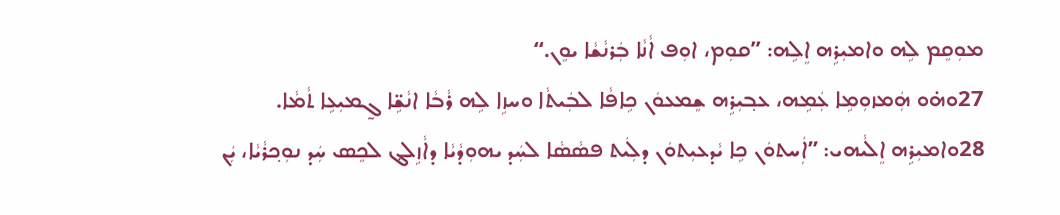ܡܘܼܩܸܡ ܠܹܗ ܘܐܡܝܼܪܹܗ ܐܸܠܹܗ: ”ܩܘܼܡ، ܐܘܼܦ ܐܵܢܵܐ ܒܲܪܢܵܫܵܐ ܝܘܸܢ.“
27ܘܗ̇ܘ ܗܲܡܙܘܼܡܹܐ ܥܲܡܹܗ، ܥܒ݂ܝܼܪܹܗ ܫܸܡܥܘܿܢ ܟܹܐܦܵܐ ܠܒܲܝܬܵܐ ܘܚܙܹܐ ܠܹܗ ܪܵܒܵܐ ܐܢܵܫܹ̈ܐ ܓ̰ܡܝܼܥܹܐ ܬܵܡܵܐ.
28ܘܐܡܝܼܪܹܗ ܐܸܠܵܝܗܝ: ”ܐܲܚܬܘܿܢ ܟܹܐ ܝܵܕܥܝܼܬܘܿܢ ܕܠܲܝܬ ܦܣܵܣܵܐ ܠܚܲܕ ܝܗܘܼܕܵܝܵܐ ܕܐܵܙܹܠܔ ܠܟܸܣ ܚܲܕ ܢܘܼܟ݂ܪܵܝܵܐ، ܝܲܢ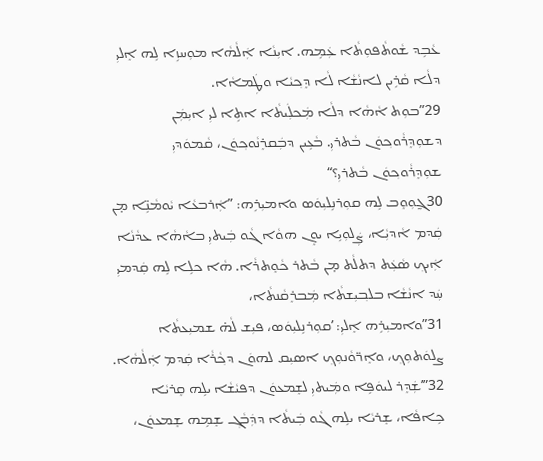ܥܵܒܹܕ ܫܵܘܬܵܦܘܼܬܵܐ ܥܲܡܹܗ. ܐܝܼܢܵܐ ܐܲܠܵܗܵܐ ܡܘܼܚܙܹܐ ܠܹܗ ܐܸܠܝܼ ܕܠܵܐ ܩܵܪܹܝܢ ܠܐܢܵܫܵܐ ܠܵܐ ܕܸܟ݂ܝܵܐ ܘܛܲܡܐܵܐ.
29”ܒܘܼܬ ܐܵܗܵܐ ܕܠܵܐ ܡܲܟܠܲܝܬܵܐ ܐܬܹܐ ܠܝܼ ܐܝܼܡܲܢ ܕܫܘܼܕܸܪܵܘܟ݂ܘܿܢ ܒܵܬܪܝܼ. ܒܵܥܹܝܢ ܕܒܲܩܪܸܢܵܘܟ݂ܘܿܢ، ܩܵܡܘܿܕܝܼ ܫܘܼܕܸܪܵܘܟ݂ܘܿܢ ܒܵܬܪܝܼ؟“
30ܓ̰ܘܼܘܸܒ ܠܹܗ ܩܘܼܪܢܹܠܝܼܘܿܣ ܘܐܡܝܼܪܹܗ: ”ܐܲܪܒܥܵܐ ܝܵܘܡܵܢܹ̈ܐ ܡ̣ܢ ܩܲܕܡ ܐܵܕܝܼܵܐ، ܨܲܠܘܼܝܹܐ ܝܘܸܢ ܗܘܵܐ ܓܵܘ ܒܲܝܬܝܼ ܒܐܵܗܵܐ ܥܕܵܢܵܐ ܐܲܝܟ݂ ܣܵܥܲܬ ܕܬܠܵܬ ܡ̣ܢ ܒܵܬܪ ܟܵܘܸܬܪܵܐ. ܗܵܐ ܟܠܹܐ ܠܹܗ ܩܲܕܡܝܼ ܚܲܕ ܐܢܵܫܵܐ ܒܠܒ݂ܝܼܫܬܵܐ ܡܲܒܪܸܩܵܢܬܵܐ،
31”ܘܐܡܝܼܪܹܗ ܐܸܠܝܼ: ’ܩܘܼܪܢܹܠܝܼܘܿܣ، ܦܝܼܫ ܠܵܗ̇ ܫܡܝܼܥܬܵܐ ܨܠܘܿܬܘܼܟ݂، ܘܐܸܪ̈ܘܵܢܘܼܟ݂ ܐܣܝܼܩ ܠܗܘܿܢ ܕܟ݂ܵܪܵܐ ܩܲܕܡ ܐܲܠܵܗܵܐ.
32”’ܫܲܕܸܪ ܠܝܘܿܦܹܐ ܘܡܲܝܬܝܼ ܠܫܸܡܥܘܿܢ ܕܦܝܵܫܵܐ ܝܠܹܗ ܩܸܪܝܵܐ ܟܹܐܦܵܐ، ܫܸܪܝܵܐ ܝܠܹܗ ܓܵܘ ܒܲܝܬܵܐ ܕܕܲܒܵܓ݂ ܫܸܡܹܗ ܫܸܡܥܘܿܢ،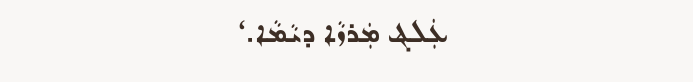ܥܲܠܔ ܡܲܪܙܵܐ ܕܝܵܡܵܐ.‘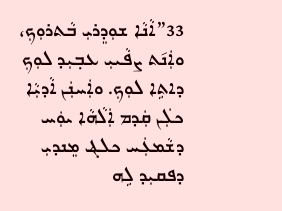33”ܐܵܢܵܐ ܫܘܼܕܸܪܝܼ ܒܵܬܪܘܼܟ݂، ܘܐܲܢ݇ܬ ܨܦܵܝܝܼ ܥܒ݂ܝܼܕ ܠܘܼܟ݂ ܕܐܬܹܐ ܠܘܼܟ݂. ܘܐܲܚܢܲܢ ܐܵܕܝܼܵܐ ܟܠܲܢ ܩܲܕܡ ܐܲܠܵܗܵܐ ܝܘܲܚ ܕܫܵܡܥܲܚ ܟܠܔ ܡܸܢܕܝܼ ܕܦܩܝܼܕ ܠܹܗ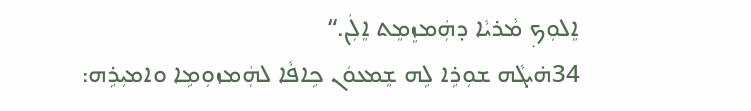ܐܸܠܘܼܟ݂ ܡܵܪܝܵܐ ܕܗܲܡܙܸܡܸܬ ܐܸܠܲܢ.“
34ܗ̇ܝܓܵܗ ܫܘܼܪܹܐ ܠܹܗ ܫܸܡܥܘܿܢ ܟܹܐܦܵܐ ܠܗܲܡܙܘܼܡܹܐ ܘܐܡܝܼܪܹܗ: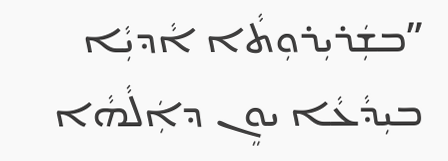”ܒܫܲܪܝܼܪܘܼܬܵܐ ܐܵܕܝܼܵܐ ܒܝܼܕܵܥܵܐ ܝܘܸܢ ܕܐܲܠܵܗܵܐ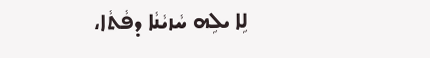ܠܹܐ ܝܠܹܗ ܚܵܙܝܵܢܵܐ ܕܦܵܬܵܐ،